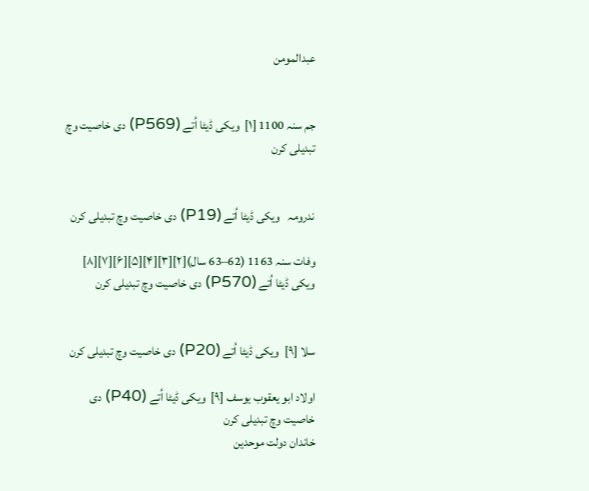عبدالمومن


جم سنہ 1100 [۱]  ویکی ڈیٹا اُتے (P569) دی خاصیت وچ تبدیلی کرن


ندرومہ   ویکی ڈیٹا اُتے (P19) دی خاصیت وچ تبدیلی کرن

وفات سنہ 1163 (62–63 سال)[۲][۳][۴][۵][۶][۷][۸]  ویکی ڈیٹا اُتے (P570) دی خاصیت وچ تبدیلی کرن


سلا [۹]  ویکی ڈیٹا اُتے (P20) دی خاصیت وچ تبدیلی کرن

اولاد ابو یعقوب یوسف [۹]  ویکی ڈیٹا اُتے (P40) دی خاصیت وچ تبدیلی کرن
خاندان دولت موحدین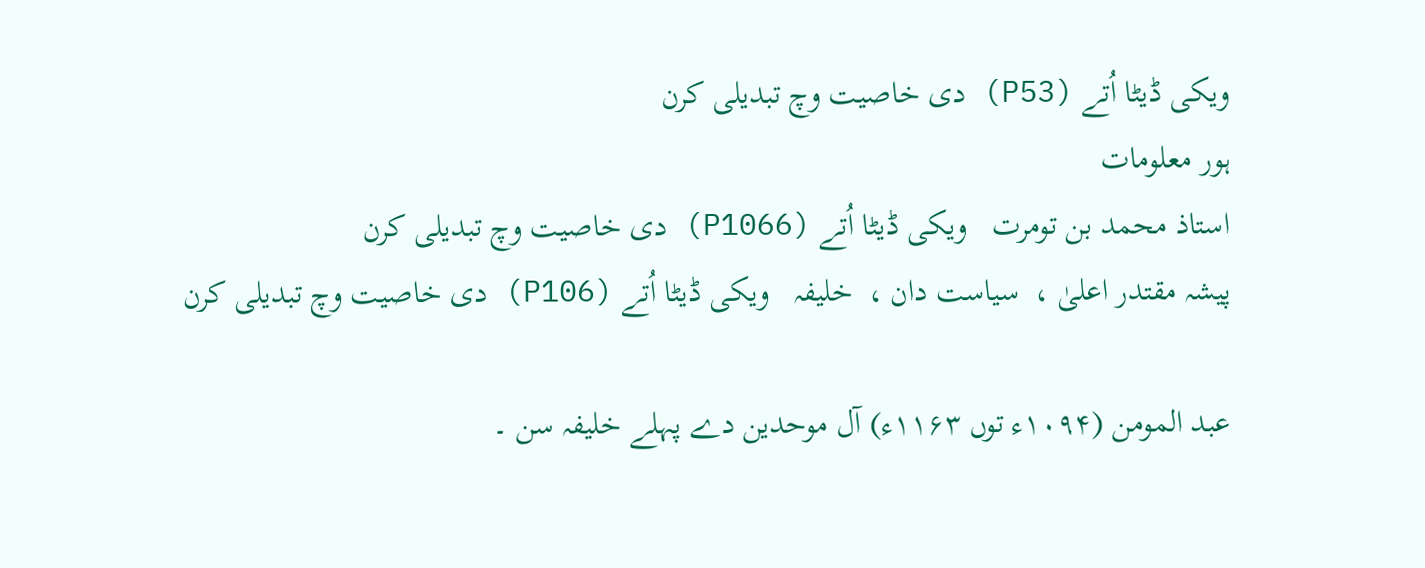ویکی ڈیٹا اُتے (P53) دی خاصیت وچ تبدیلی کرن
ہور معلومات
استاذ محمد بن تومرت   ویکی ڈیٹا اُتے (P1066) دی خاصیت وچ تبدیلی کرن
پیشہ مقتدر اعلیٰ ،  سیاست دان ،  خلیفہ   ویکی ڈیٹا اُتے (P106) دی خاصیت وچ تبدیلی کرن

عبد المومن (۱۰۹۴ء توں ۱۱۶۳ء) آل موحدین دے پہلے خلیفہ سن ۔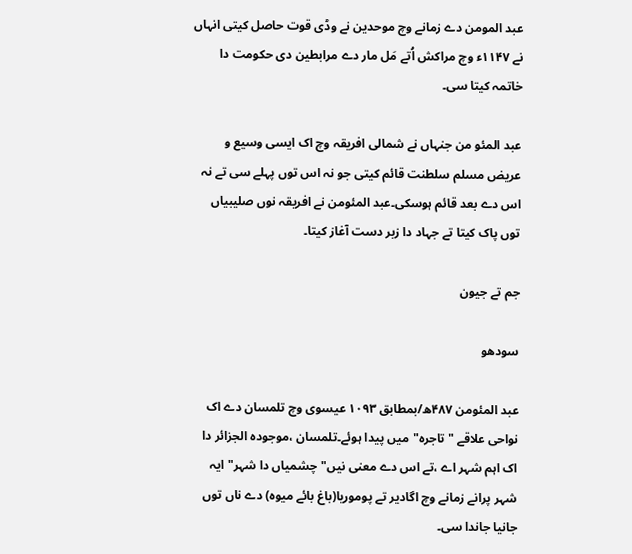عبد المومن دے زمانے وچ موحدین نے وڈی قوت حاصل کيتی انہاں نے ۱۱۴۷ء وچ مراکش اُتے مَل مار دے مرابطین دی حکومت دا خاتمہ کيتا سی۔

عبد المئو من جنہاں نے شمالی افریقہ وچ اک ایسی وسیع و عریض مسلم سلطنت قائم کيتی جو نہ اس توں پہلے سی تے نہ اس دے بعد قائم ہوسکی۔عبد المئومن نے افریقہ نوں صلیبیاں توں پاک کيتا تے جہاد دا زبر دست آغاز کيتا۔

جم تے جیون

سودھو

عبد المئومن ۴۸۷ھ/بمطابق ۱۰۹۳ عیسوی وچ تلمسان دے اک نواحی علاقے "تاجرہ"ميں پیدا ہوئے۔تلمسان ،موجودہ الجزائر دا اک اہم شہر اے ،تے اس دے معنی نيں"چشمیاں دا شہر" ایہ شہر پرانے زمانے وچ اگادیر تے پوموریا(باغ بائے میوہ) دے ناں توں جانیا جاندا سی۔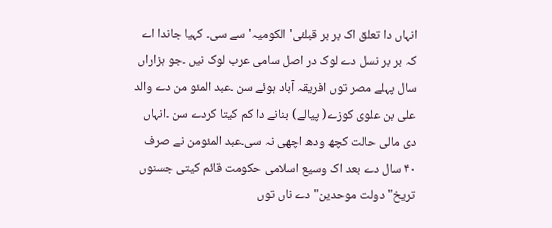انہاں دا تعلق اک بر بر قبلئی'الکومیہ'سے سی۔ کہیا جاندا اے کہ بر بر نسل دے لوک در اصل سامی عرب لوک نيں ۔جو ہزاراں سال پہلے مصر توں افریقہ آباد ہوئے سن ۔عبد المئو من دے والد علی بن علوی کوزے( پیالے) بنانے دا کم کيتا کردے سن ۔انہاں دی مالی حالت کچھ ودھ اچھی نہ سی۔عبد المئومن نے صرف ۴۰ سال دے بعد اک وسیع اسلامی حکومت قائم کيتی جسنوں تریخ"دولت موحدین" دے ناں توں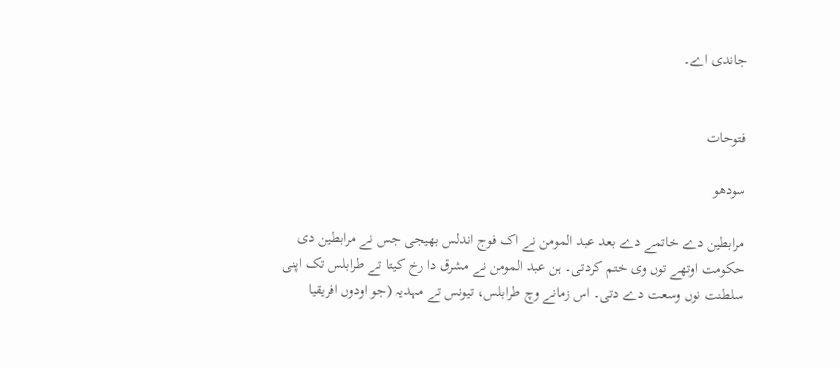جاندی اے۔


فتوحات

سودھو

مرابطین دے خاتمے دے بعد عبد المومن نے اک فوج اندلس بھیجی جس نے مرابطین دی حکومت اوتھے توں وی ختم کردتی۔ ہن عبد المومن نے مشرق دا رخ کيتا تے طرابلس تک اپنی سلطنت نوں وسعت دے دتی۔ اس زمانے وچ طرابلس، تیونس تے مہدیہ (جو اودوں افریقیا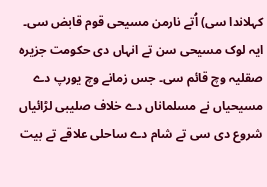کہلاندا سی) اُتے نارمن مسیحی قوم قابض سی۔ ایہ لوک مسیحی سن تے انہاں دی حکومت جزیرہ صقلیہ وچ قائم سی۔ جس زمانے وچ یورپ دے مسیحیاں نے مسلماناں دے خلاف صلیبی لڑائیاں شروع دی سی تے شام دے ساحلی علاقے تے بیت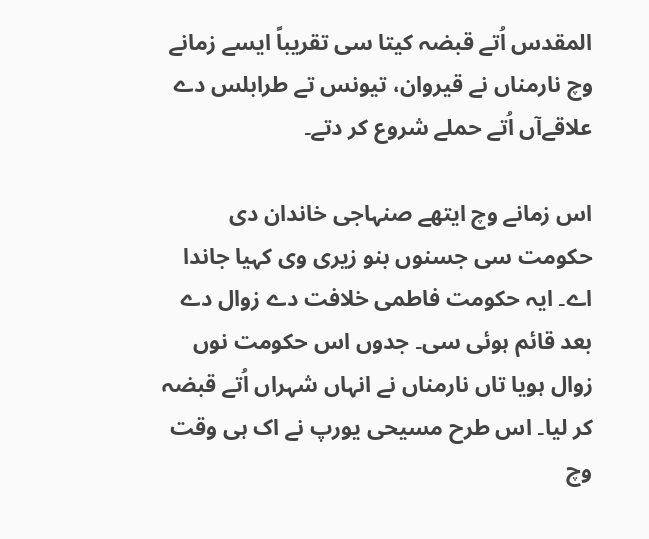المقدس اُتے قبضہ کيتا سی تقریباً ايسے زمانے وچ نارمناں نے قیروان، تیونس تے طرابلس دے علاقےآں اُتے حملے شروع کر دتے۔

اس زمانے وچ ایتھے صنہاجی خاندان دی حکومت سی جسنوں بنو زیری وی کہیا جاندا اے۔ ایہ حکومت فاطمی خلافت دے زوال دے بعد قائم ہوئی سی۔ جدوں اس حکومت نوں زوال ہويا تاں نارمناں نے انہاں شہراں اُتے قبضہ کر ليا۔ اس طرح مسیحی یورپ نے اک ہی وقت وچ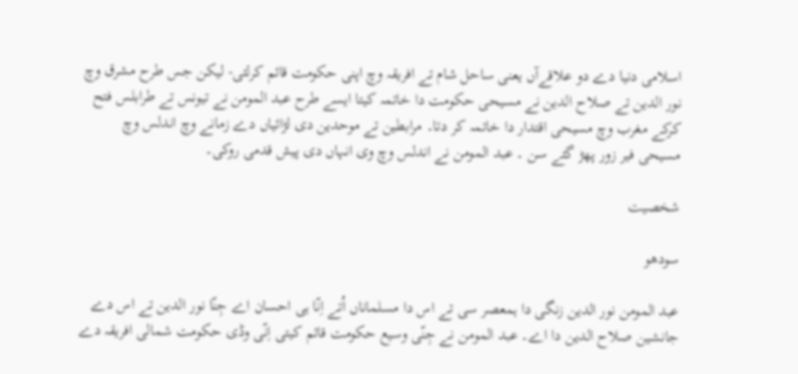اسلامی دنیا دے دو علاقےآں یعنی ساحل شام تے افریقہ وچ اپنی حکومت قائم کرلئی- لیکن جس طرح مشرق وچ نور الدین تے صلاح الدین نے مسیحی حکومت دا خاتمہ کيتا ايسے طرح عبد المومن نے تیونس تے طرابلس فتح کرکے مغرب وچ مسیحی اقتدار دا خاتمہ کر دتا۔ مرابطین تے موحدین دی لڑائیاں دے زمانے وچ اندلس وچ مسیحی فیر زور پھڑ گئے سن ۔ عبد المومن نے اندلس وچ وی انہاں دی پیش قدمی روکی۔

شخصیت

سودھو

عبد المومن نور الدین زنگی دا ہمعصر سی تے اس دا مسلماناں اُتے اِنّا ہی احسان اے جِنّا نور الدین تے اس دے جانشین صلاح الدین دا اے۔ عبد المومن نے جِنّی وسیع حکومت قائم کيتی اِنّی وڈی حکومت شمالی افریقہ دے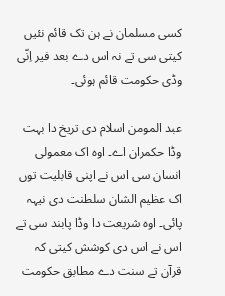کسی مسلمان نے ہن تک قائم نئيں کيتی سی تے نہ اس دے بعد فیر اِنّی وڈی حکومت قائم ہوئی۔

عبد المومن اسلام دی تریخ دا بہت وڈا حکمران اے۔ اوہ اک معمولی انسان سی اس نے اپنی قابلیت توں اک عظیم الشان سلطنت دی نیہہ پائی۔ اوہ شریعت دا وڈا پابند سی تے اس نے اس دی کوشش کيتی کہ قرآن تے سنت دے مطابق حکومت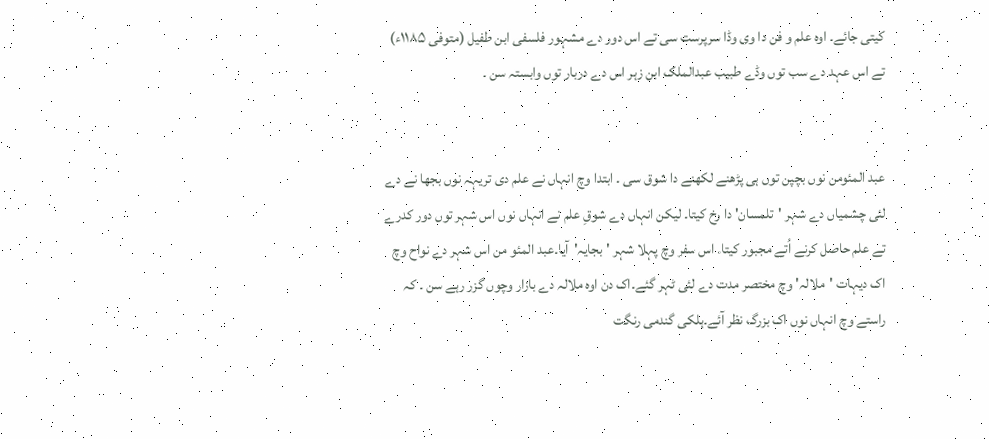کيتی جائے۔ اوہ علم و فن دا وی وڈا سرپرست سی تے اس دور دے مشہور فلسفی ابن طفیل (متوفی ۱۱۸۵ء) تے اس عہد دے سب توں وڈے طبیب عبدالملک ابن زہر اس دے دربار توں وابستہ سن ۔


عبد المئومن نوں بچپن توں ہی پڑھنے لکھنے دا شوق سی ۔ ابتدا وچ انہاں نے علم دی تریہہ نوں بجھا نے دے لئی چشمیاں دے شہر 'تلمسان' دا رخ کيتا۔ لیکن انہاں دے شوقِ علم نے انہاں نوں اس شہر توں دور کدرے تے علم حاصل کرنے اُتے مجبور کيتا۔ اس سفر وچ پہلا شہر 'بجایہ'آیا۔عبد المئو من اس شہر دے نواح وچ اک دیہات 'ملالہ' وچ مختصر مدت دے لئی ٹہر گئے۔اک دن اوہ ملالہ دے بازار وچوں گزر رہے سن ۔ کہ راستے وچ انہاں نوں اک بزرگ نظر آئے۔ہلکی گندمی رنگت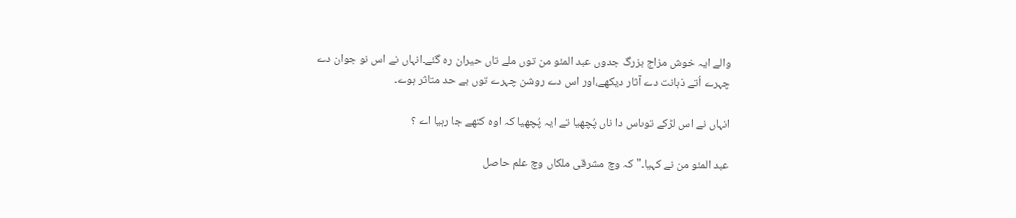والے ایہ خوش مزاج بزرگ جدوں عبد المئو من توں ملے تاں حیران رہ گئے۔انہاں نے اس نو جوان دے چہرے اُتے ذہانت دے آثار دیکھے،اور اس دے روشن چہرے توں بے حد متاثر ہوے۔

انہاں نے اس لڑکے توںاس دا ناں پُچھیا تے ایہ پُچھیا کہ اوہ کتھے جا رہیا اے ؟

عبد المئو من نے کہیا۔" کہ وچ مشرقی ملکاں وچ علم حاصل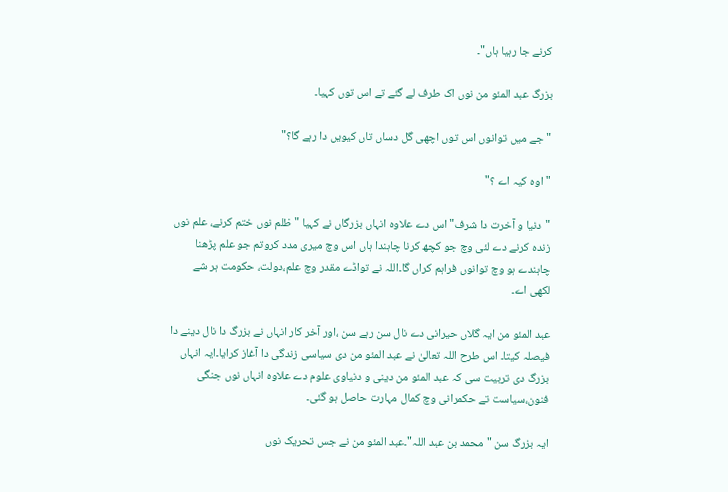کرنے جا رہیا ہاں"۔

بزرگ عبد المئو من نوں اک طرف لے گئے تے اس توں کہیا۔

"جے ميں توانوں اس توں اچھی گل دساں تاں کیويں دا رہے گا؟"

"اوہ کیہ اے ؟"

"دنیا و آخرت دا شرف"اس دے علاوہ انہاں بزرگاں نے کہیا "ظلم نوں ختم کرنے، علم نوں زندہ کرنے دے لئی وچ جو کچھ کرنا چاہندا ہاں اس وچ میری مدد کروتم جو علم پڑھنا چاہندے ہو وچ توانوں فراہم کراں گا۔اللہ نے تواڈے مقدر وچ علم،دولت، حکومت ہر شے لکھی اے۔

عبد المئو من ایہ گلاں حیرانی دے نال سن رہے سن ،اور آخر کار انہاں نے بزرگ دا نال دینے دا فیصلہ کيتا۔ اس طرح اللہ تعالیٰ نے عبد المئو من دی سیاسی زندگی دا آغاز کرایا۔ایہ انہاں بزرگ دی تربیت سی کہ عبد المئو من دینی و دنیاوی علوم دے علاوہ انہاں نوں جنگی فنون،سیاست تے حکمرانی وچ کمال مہارت حاصل ہو گئی۔

ایہ بزرگ سن "محمد بن عبد اللہ"۔عبد المئو من نے جس تحریک نوں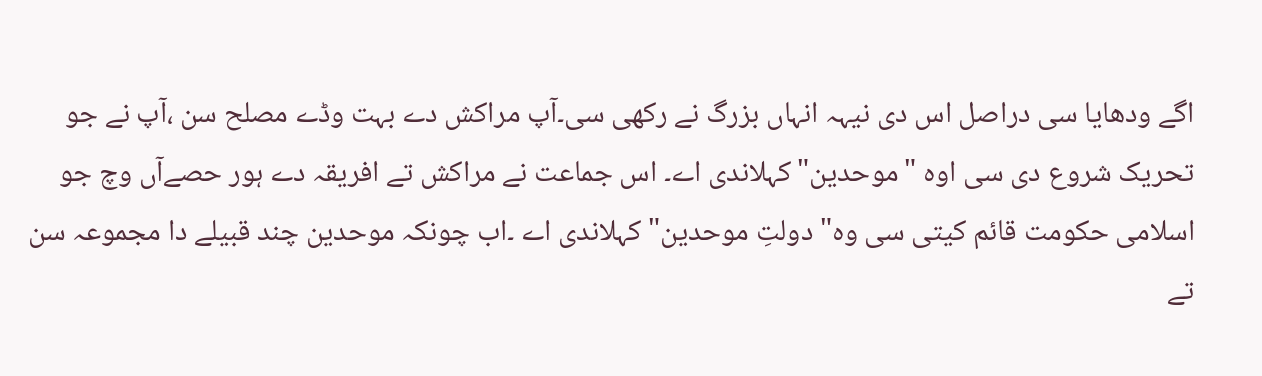اگے ودھایا سی دراصل اس دی نیہہ انہاں بزرگ نے رکھی سی۔آپ مراکش دے بہت وڈے مصلح سن ،آپ نے جو تحریک شروع دی سی اوہ "موحدین"کہلاندی اے۔ اس جماعت نے مراکش تے افریقہ دے ہور حصےآں وچ جو اسلامی حکومت قائم کيتی سی وہ" دولتِ موحدین" کہلاندی اے ۔اب چونکہ موحدین چند قبیلے دا مجموعہ سن تے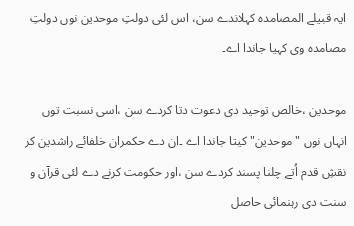ایہ قبیلے المصامدہ کہلاندے سن، اس لئی دولتِ موحدین نوں دولتِ مصامدہ وی کہیا جاندا اے۔

موحدین ،خالص توحید دی دعوت دتا کردے سن ،اسی نسبت توں انہاں نوں "موحدین" کيتا جاندا اے ۔ان دے حکمران خلفائے راشدین کر نقشِ قدم اُتے چلنا پسند کردے سن ،اور حکومت کرنے دے لئی قرآن و سنت دی رہنمائی حاصل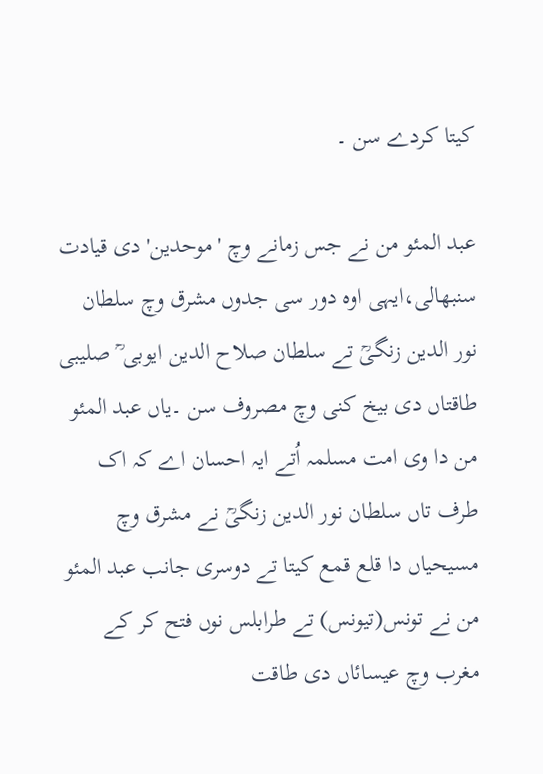کيتا کردے سن ۔

عبد المئو من نے جس زمانے وچ 'موحدین' دی قیادت سنبھالی،ایہی اوہ دور سی جدوں مشرق وچ سلطان نور الدین زنگیؒ تے سلطان صلاح الدین ایوبی ؒ صلیبی طاقتاں دی بیخ کنی وچ مصروف سن ۔یاں عبد المئو من دا وی امت مسلمہ اُتے ایہ احسان اے کہ اک طرف تاں سلطان نور الدین زنگیؒ نے مشرق وچ مسیحیاں دا قلع قمع کيتا تے دوسری جانب عبد المئو من نے تونس(تیونس) تے طرابلس نوں فتح کر کے مغرب وچ عیسائاں دی طاقت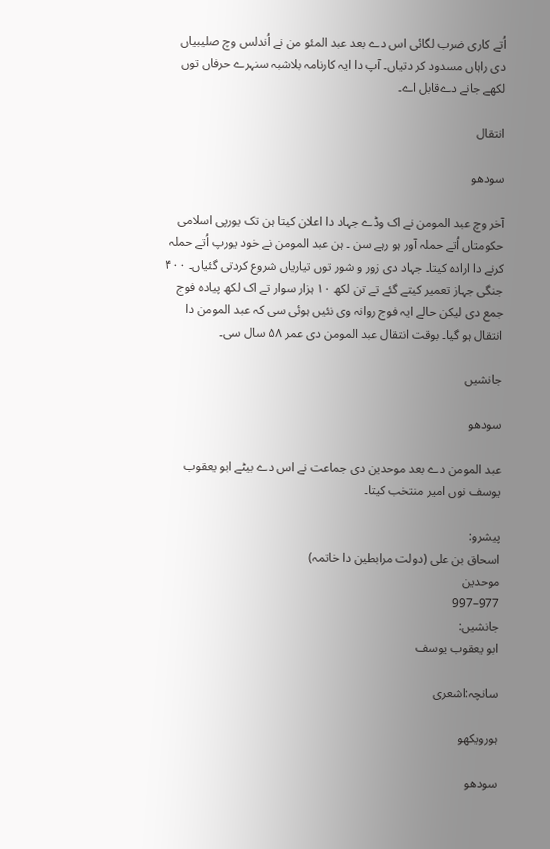اُتے کاری ضرب لگائی اس دے بعد عبد المئو من نے اُندلس وچ صلیبیاں دی راہاں مسدود کر دتیاں۔ آپ دا ایہ کارنامہ بلاشبہ سنہرے حرفاں توں لکھے جانے دےقابل اے۔

انتقال

سودھو

آخر وچ عبد المومن نے اک وڈے جہاد دا اعلان کيتا ہن تک یورپی اسلامی حکومتاں اُتے حملہ آور ہو رہے سن ۔ ہن عبد المومن نے خود یورپ اُتے حملہ کرنے دا ارادہ کيتا۔ جہاد دی زور و شور توں تیاریاں شروع کردتی گئياں۔ ۴۰۰ جنگی جہاز تعمیر کيتے گئے تے تن لکھ ۱۰ ہزار سوار تے اک لکھ پیادہ فوج جمع دی لیکن حالے ایہ فوج روانہ وی نئيں ہوئی سی کہ عبد المومن دا انتقال ہو گیا۔ بوقت انتقال عبد المومن دی عمر ۵۸ سال سی۔

جانشیں

سودھو

عبد المومن دے بعد موحدین دی جماعت نے اس دے بیٹے ابو یعقوب یوسف نوں امیر منتخب کيتا۔

پیشرو:
اسحاق بن علی (دولت مرابطین دا خاتمہ)
موحدین
977–997
جانشیں:
ابو یعقوب یوسف

سانچہ:اشعری

ہورویکھو

سودھو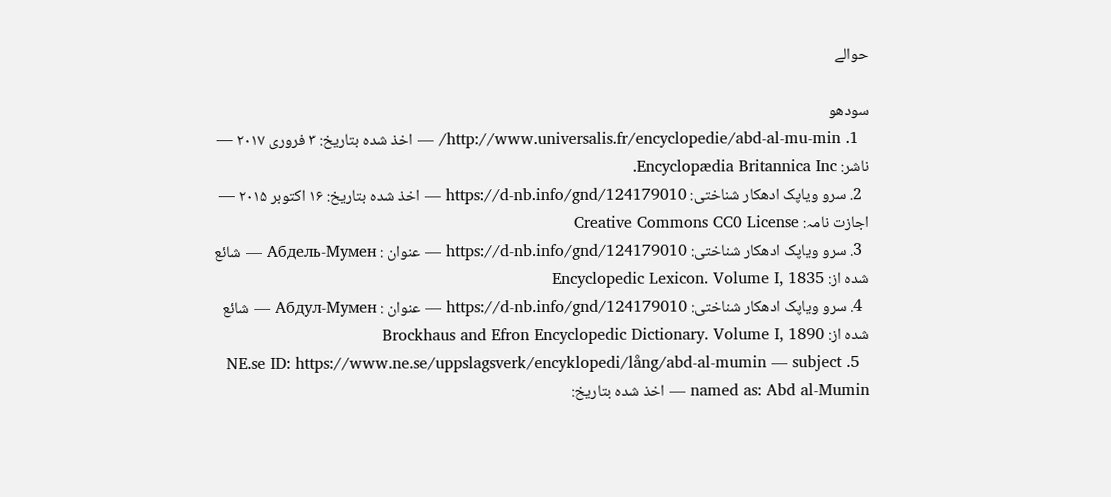حوالے

سودھو
  1. http://www.universalis.fr/encyclopedie/abd-al-mu-min/ — اخذ شدہ بتاریخ: ۳ فروری ۲۰۱۷ — ناشر: Encyclopædia Britannica Inc.
  2. سرو ویاپک ادھکار شناختی: https://d-nb.info/gnd/124179010 — اخذ شدہ بتاریخ: ۱۶ اکتوبر ۲۰۱۵ — اجازت نامہ: Creative Commons CC0 License
  3. سرو ویاپک ادھکار شناختی: https://d-nb.info/gnd/124179010 — عنوان : Абдель-Мумен — شائع شدہ از: Encyclopedic Lexicon. Volume I, 1835
  4. سرو ویاپک ادھکار شناختی: https://d-nb.info/gnd/124179010 — عنوان : Абдул-Мумен — شائع شدہ از: Brockhaus and Efron Encyclopedic Dictionary. Volume I, 1890
  5. NE.se ID: https://www.ne.se/uppslagsverk/encyklopedi/lång/abd-al-mumin — subject named as: Abd al-Mumin — اخذ شدہ بتاریخ: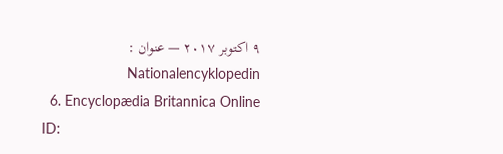۹ اکتوبر ۲۰۱۷ — عنوان : Nationalencyklopedin
  6. Encyclopædia Britannica Online ID: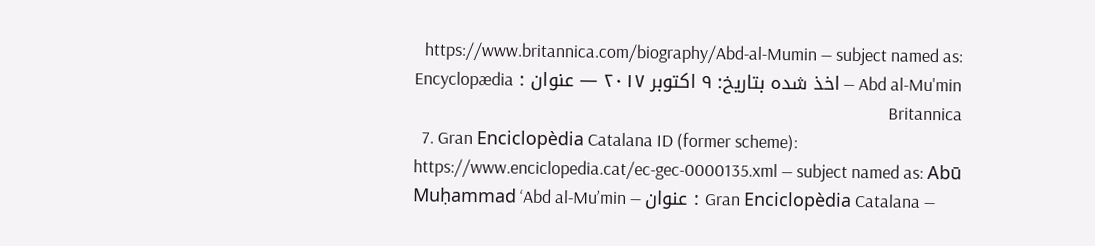https://www.britannica.com/biography/Abd-al-Mumin — subject named as: Abd al-Mu'min — اخذ شدہ بتاریخ: ۹ اکتوبر ۲۰۱۷ — عنوان : Encyclopædia Britannica
  7. Gran Enciclopèdia Catalana ID (former scheme): https://www.enciclopedia.cat/ec-gec-0000135.xml — subject named as: Abū Muḥammad ‘Abd al-Mu’min — عنوان : Gran Enciclopèdia Catalana —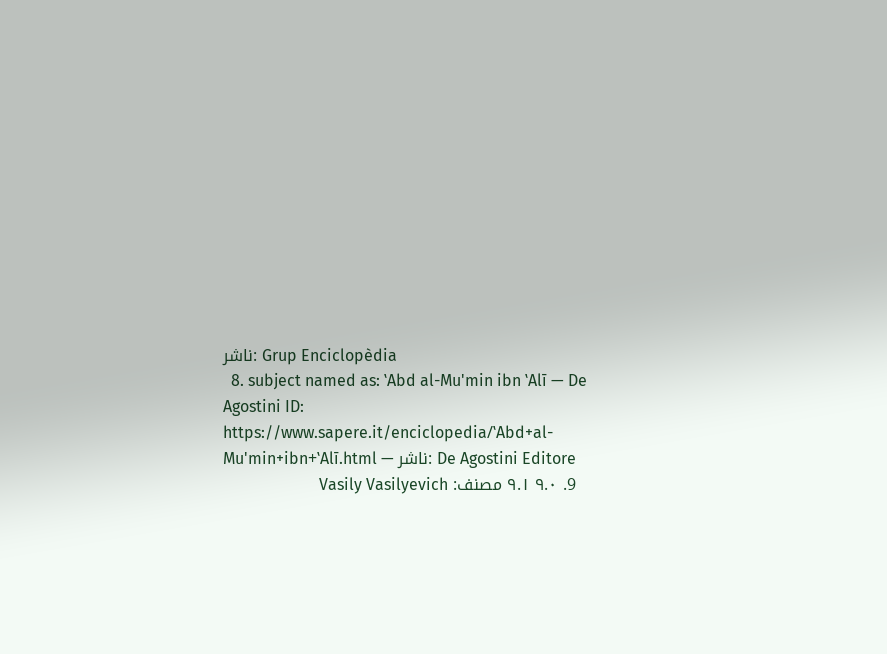ناشر: Grup Enciclopèdia
  8. subject named as: ʽAbd al-Mu'min ibn ʽAlī — De Agostini ID: https://www.sapere.it/enciclopedia/ʽAbd+al-Mu'min+ibn+ʽAlī.html — ناشر: De Agostini Editore
  9. ۹.۰ ۹.۱ مصنف: Vasily Vasilyevich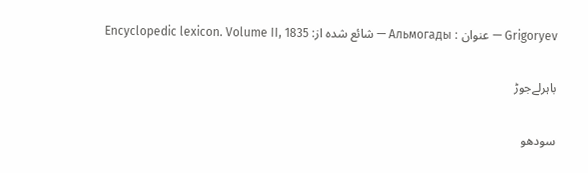Grigoryev — عنوان : Альмогады — شائع شدہ از: Encyclopedic lexicon. Volume II, 1835

باہرلےجوڑ

سودھو